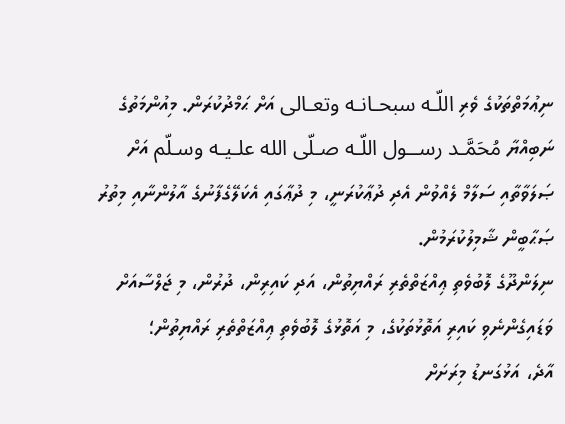ނިޢުމަތްތަކުގެ ވެރި اللّـه سبحـانـه وتعـالى އަށް ޙަމްދުކުރަން. މިއުންމަތުގެ ނަބިއްޔާ مُحَمَّـد رســول اللّـه صـلّى الله علـيـه وسـلّم އަށް ޞަލަވާތާއި ސަލާމް ލެއްވުން އެދި ދުޢާކުރަނީ، މި ދުޢާގައި އެކަލޭގެފާނުގެ އާލުންނާއި މިތުރު ޞަޙާބީން ޝާމިލުކުރަމުން.
ނިލަންދޫގެ ލޮބުވެތި ޢިއްޒަތްތެރި ރައްޔިތުން، އަދި ކައިރިން، ދުރުން، މި ޖަލްސާއަށް ވަޑައިގެންނެވި ކައިރި އަތޮޅުތަކުގެ، މި އަތޮޅުގެ ލޮބުވެތި ޢިއްޒަތްތެރި ރައްޔިތުން؛
އާދެ، އަޅުގަނޑު މިރަށަށް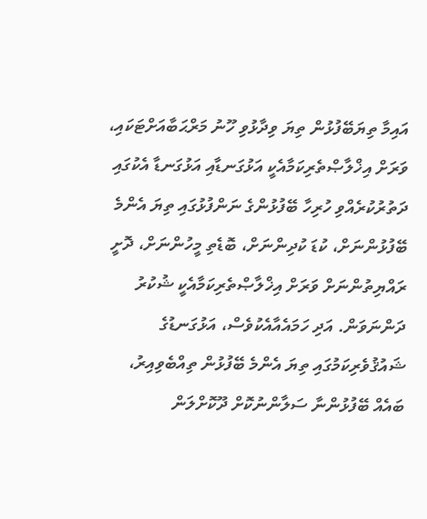އައިމާ ތިޔަބޭފުޅުން ތިޔަ ވިދާޅުވި ހޫނު މަރްޙަބާއަށްޓަކައި، ވަރަށް އިޚްލާޞްތެރިކަމާއެކީ އަޅުގަނޑާއި އަޅުގަނޑާ އެކުގައި ދަތުރުކުރެއްވި ހުރިހާ ބޭފުޅުންގެ ނަންފުޅުގައި ތިޔަ އެންމެ ބޭފުޅުންނަށް، ކުޑަ ކުދިންނަށް، ބޮޑެތި މީހުންނަށް، ދޮށީ ރައްޔިތުންނަށް ވަރަށް އިޚްލާޞްތެރިކަމާއެކީ ޝުކުރު ދަންނަވަން. އަދި ހަމައެއާއެކުވެސް، އަޅުގަނޑުގެ ޝައުޤުވެރިކަމުގައި ތިޔަ އެންމެ ބޭފުޅުން ތިއްބެވިއިރު، ބައެއް ބޭފުޅުންނާ ސަލާންނުކޮށް ދޫކޮށްލަން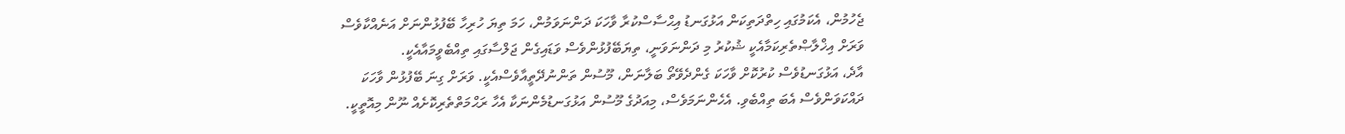ޖެހުމުން، އެކަމުގައި ހިތްދަތިކަން އަޅުގަނޑު އިޙްސާސްކުރާ ވާހަކަ ދަންނަވަމުން، ހަމަ ތިޔަ ހުރިހާ ބޭފުޅުންނަށް އަނެއްކާވެސް ވަރަށް އިޚްލާޞްތެރިކަމާއެކީ ޝުކުރު މި ދަންނަވަނީ، ތިޔަބޭފުޅުންވެސް ވަޑައިގެން ޖަލްސާގައި ތިއްބެވީމައާއެކީ.
އާދެ، އަޅުގަނޑުވެސް ކުރުކޮށް ވާހަކަ ގެންދެވޭތޯ ބަލާނަން، މޫސުން ތަންނުދޭތީއާވެސްއެކީ. ވަރަށް ގިނަ ބޭފުޅުން ވާހަކަ ދައްކަވަންވެސް އެބަ ތިއްބެވި. އެހެންނަމަވެސް، މިއަދުގެ މޫސުން އަޅުގަނޑުމެންނަކާ އެހާ ރަޙްމަތްތެރިކޮށެއް ނޫން މިއޮތީކީ.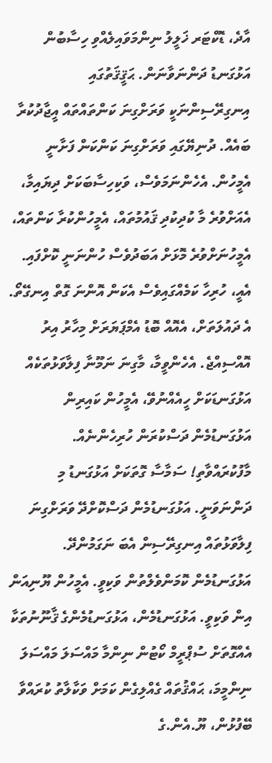އާދެ، ޑޮކްޓަރ ޚަލީލު ނިންމަވައިލެއްވި ހިސާބުން އަޅުގަނޑު ދަންނަވާނަން. ޙަޤީޤަތުގައި އިނގިރޭސިންނަކީ ވަރަށްގިނަ ކަންތައްތައް އީޖާދުކުރާ ބައެއް. ދުނިޔޭގައި ވަރަށްގިނަ ކަންކަން ފަށާނީ އެމީހުން. އެހެންނަމަވެސް، ވަކިހިސާބަކަށް ދިޔައިމާ، އެއަށްވުރެ މާ ކުދިކުދި ޤައުމުތައް، އެމީހުންކުރާ ކަންތައް، އެމީހުނަށްވުރެ މޮޅަށް އަބަދުވެސް ހުންނަނީ ކޮށްފައި. އެއީ، ހުރިހާ ކަމެއްގައިވެސް އެކަން އޮންނަ ގޮތް އިނގޭތޯ. އެ ދައުލަތަށް، އެއޮއް ބޮޑު އެމްޕަޔަރަށް މިހާރު އިރު އޮއްސިއްޖެ. އެހެންވީމާ، މާގިނަ ނަމޫނާ ފިލާވަޅުތަކެއް އަޅުގަނޑަކަށް ހީއެއްނުވޭ، އެމީހުން ކައިރިން އަޅުގަނޑުމެން ދަސްކުރަން ހުރިހެންނެއް.
މާފުކުރައްވާތި! ސަމާސާ ގޮތަކަށް އަޅުގަނޑު މި ދަންނަވަނީ. އަޅުގަނޑުމެން ދަސްކޮށްދޭ ވަރަށްގިނަ ފިލާވަޅުތައް އިނގިރޭސިން އެބަ ނަގަމުންދޭ. އަޅުގަނޑުމެން ކޮމަންވެލްތުން ވަކިވީ. އެމީހުން ޔޫނިއަން އިން ވަކިވީ. އަޅުގަނޑުމެން، އަޅުގަނޑުމެންގެ ޤާނޫނުތަކާ އެއްގޮތަށް ސުޕްރީމް ކޯޓުން ނިންމާ މައްސަލަ މައްސަލަ ނިންމީމަ، ޙައްޤުތައް ގެއްލިގެން ކަމަށް ވަކާލާތު ކުރައްވާ ބޭފުޅުން، ޔޫ.އެން.ގެ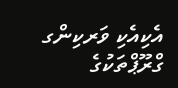އެކިއެކި ވަރކިންގ ގްރޫޕްތަކުގެ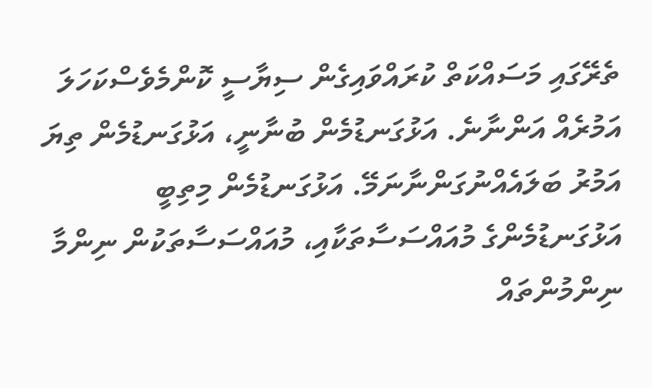ތެރޭގައި މަސައްކަތް ކުރައްވައިގެން ސިޔާސީ ކޮންމެވެސްކަހަލަ އަމުރެއް އަންނާނެ. އަޅުގަނޑުމެން ބުނާނީ، އަޅުގަނޑުމެން ތިޔަ އަމުރު ބަލައެއްނުގަންނާނަމޭ. އަޅުގަނޑުމެން މިތިބީ އަޅުގަނޑުމެންގެ މުއައްސަސާތަކާއި، މުއައްސަސާތަކުން ނިންމާ ނިންމުންތައް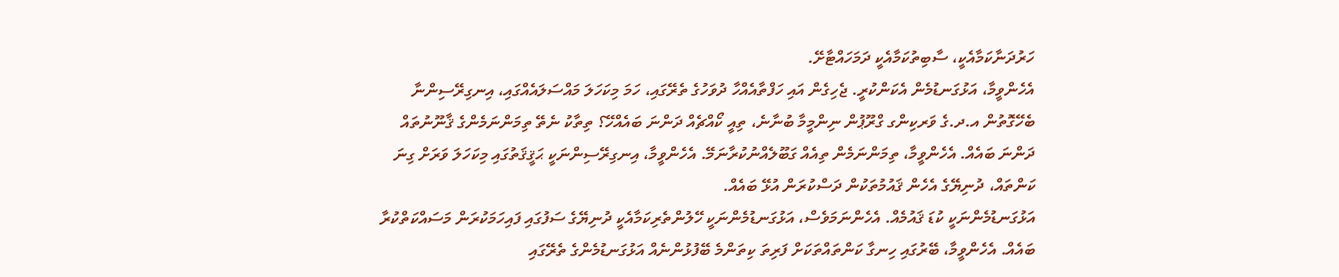ހަރުދަނާކަމާއެކީ، ސާބިތުކަމާއެކީ ދަމަހައްޓާށޭ.
އެހެންވީމާ، އަޅުގަނޑުމެން އެކަންކުރީ. ޖެހިގެން އައި ހަފްތާއެއްހާ ދުވަހުގެ ތެރޭގައި، ހަމަ މިކަހަލަ މައްސަލައެއްގައި، އިނގިރޭސިންނާ ބެހޭގޮތުން އ.ދ.ގެ ވަރކިންގ ގްރޫޕުން ނިންމީމާ ބުނާނެ، ތިއީ ކޯއްޗެއް ދަންނަ ބައެއްހޭ؟ ތިތާކު ނެތޭ ތިމަންނަމެންގެ ޤާނޫނުތައް ދަންނަ ބައެއް. އެހެންވީމާ، ތިމަންނަމެން ތިއެއް ގަބޫލެއްނުކުރާނަމޭ. އެހެންވީމާ، އިނގިރޭސިންނަކީ ޙަޤީޤަތުގައި މިކަހަލަ ވަރަށް ގިނަ ކަންތައް، ދުނިޔޭގެ އެހެން ޤައުމުތަކުން ދަސްކުރަން އުޅޭ ބައެއް.
އަޅުގަނޑުމެންނަކީ ކުޑަ ޤައުމެއް. އެހެންނަމަވެސް، އަޅުގަނޑުމެންނަކީ ހޭލުންތެރިކަމާއެކީ ދުނިޔޭގެ ސަފުގައި ފައިހަމަކުރަން މަސައްކަތްކުރާ ބައެއް. އެހެންވީމާ، ބޭރުގައި ހިނގާ ކަންތައްތަކަށް ފަރިތަ ކިތަންމެ ބޭފުޅުންނެއް އަޅުގަނޑުމެންގެ ތެރޭގައި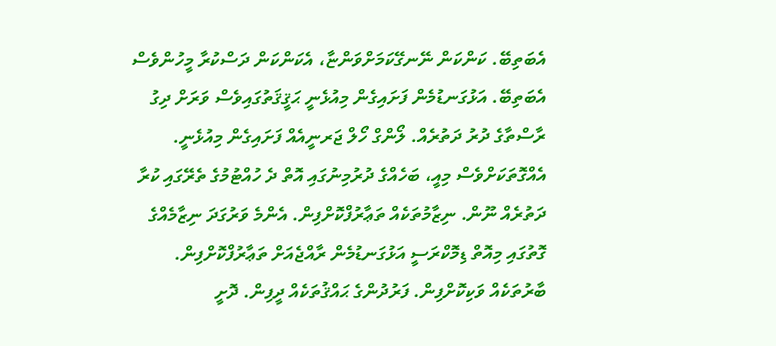އެބަތިބޭ. ކަންކަން ނޭނގޭކަމަށްވަންޏާ، އެކަންކަން ދަސްކުރާ މީހުންވެސް އެބަތިބޭ. އަޅުގަނޑުމެން ފަށައިގެން މިއުޅެނީ ޙަޤީޤަތުގައިވެސް ވަރަށް ދިގު ރާސްތާގެ ދުރު ދަތުރެއް. ލޯންގް ހޯލް ޖަރނީއެއް ފަށައިގެން މިއުޅެނީ. އެއްގޮތަކަށްވެސް މިއީ، ބަހެއްގެ ދުރުމިނުގައި އޮތް ދެ ހުއްޓުމުގެ ތެރޭގައި ކުރާ ދަތުރެއް ނޫން. ނިޒާމުތަކެއް ތަޢާރުފްކޮށްފިން. އެންމެ ވަރުގަދަ ނިޒާމެއްގެ ގޮތުގައި މިއޮތް ޑިމޮކްރަސީ އަޅުގަނޑުމެން ރާއްޖެއަށް ތަޢާރުފްކޮށްފިން. ބާރުތަކެއް ވަކިކޮށްފިން. ފަރުދުންގެ ޙައްޤުތަކެއް ދީފިން. ދޮށީ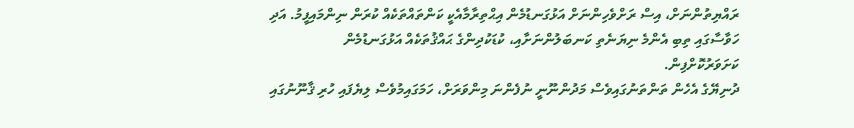ރައްޔިތުންނަށް، އިސް ރަށްވެހިންނަށް އަޅުގަނޑުމެން އިޙްތިރާމާއެކީ ކަންތައްތަކެއް ކުރަން ނިންމައިފީމު. އަދި ހަވާސާގައި ތިބި އެންމެ ނިޔަނެތި ކަނބަލުންނަށާއި، ކުޑަކުދިންގެ ޙައްޤުތަކެއް އަޅުގަނޑުމެން ކަށަވަރުކޮށްފިން.
ދުނިޔޭގެ އެހެން ތަންތަނުގައިވެސް މަދުންނޫނީ ނުފެންނަ މިންވަރަށް، ހަމަގައިމުވެސް ލިޔެފައި ހުރި ޤާނޫނުގައި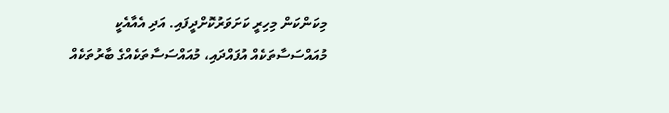މިކަންކަން މިހިރީ ކަށަވަރުކޮށްދީފައި. އަދި އެއާއެކީ މުއައްސަސާތަކެއް އުފައްދައި، މުއައްސަސާތަކެއްގެ ބާރުތަކެއް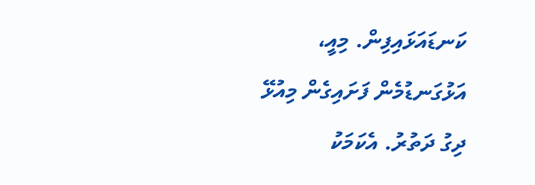ކަނޑައަޅައިފިން. މިއީ، އަޅުގަނޑުމެން ފަށައިގެން މިއުޅޭ ދިގު ދަތުރު. އެކަމަކު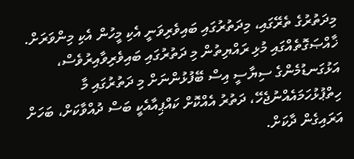މިދަތުރުގެ ތެރޭގައި، މިދަތުރުގައި ބައިވެރިވަނީ އެކި މީހުން އެކި މިންވަރަށް. ޚާއްޞަގޮތެއްގައި މުޅި ރައްޔިތުން މި ދަތުރުގައި ބައިވެރިވާއިރުވެސް، އަޅުގަނޑުމެންގެ ސިޔާސީ އިސް ބޭފުޅުންނަށް މި ދަތުރުގައި މާ ހިތްޕުޅުހަމައެއްނުޖެހޭ، ދަތުރު އެއްކޮށް ކައްޕިއާއެކީ ބަސް ދުއްވާކަށް، ބަހަށް އަރައިގެން ދާކަށް.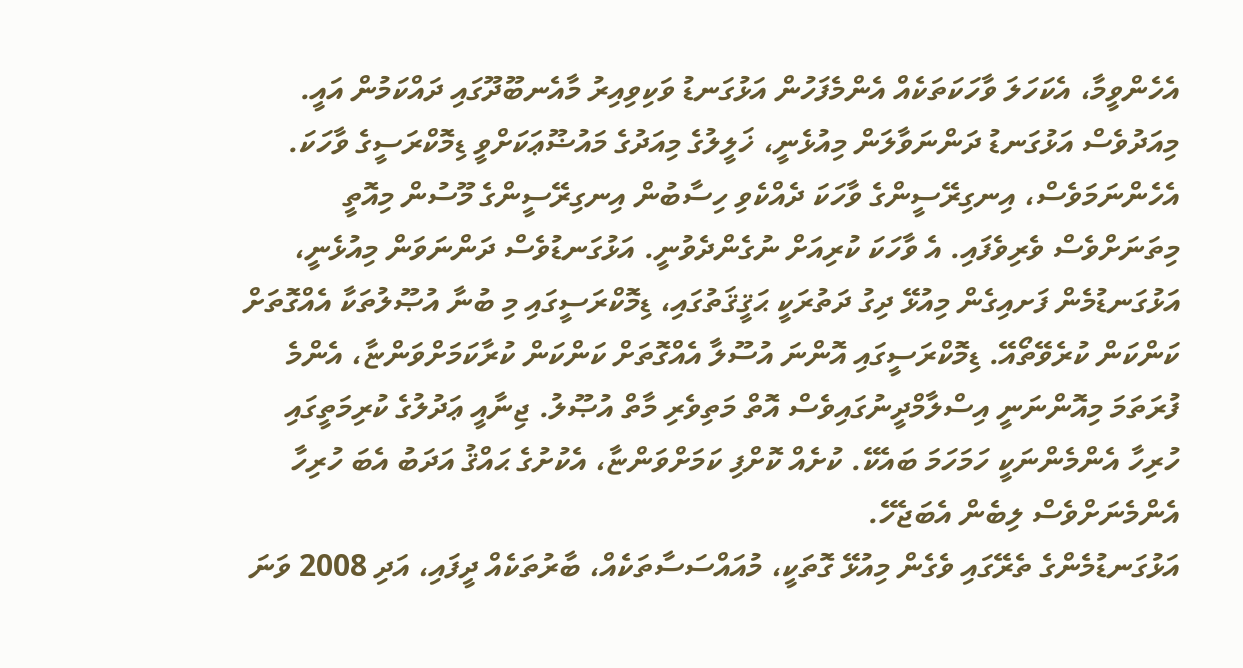އެހެންވީމާ، އެކަހަލަ ވާހަކަތަކެއް އެންމެފަހުން އަޅުގަނޑު ވަކިވިއިރު މާއެނބޫދޫގައި ދައްކަމުން އައީ. މިއަދުވެސް އަޅުގަނޑު ދަންނަވާލަން މިއުޅެނީ، ޚަލީލުގެ މިއަދުގެ މައުޟޫޢަކަށްވީ ޑިމޮކްރަސީގެ ވާހަކަ. އެހެންނަމަވެސް، އިނގިރޭސީންގެ ވާހަކަ ދެއްކެވި ހިސާބުން އިނގިރޭސީންގެ މޫސުން މިއޮތީ މިތަނަށްވެސް ވެރިވެފައި. އެ ވާހަކަ ކުރިއަށް ނުގެންދެވުނީ. އަޅުގަނޑުވެސް ދަންނަވަން މިއުޅެނީ، އަޅުގަނޑުމެން ފަށއިގެން މިއުޅޭ ދިގު ދަތުރަކީ ޙަޤީޤަތުގައި، ޑިމޮކްރަސީގައި މި ބުނާ އުޞޫލުތަކާ އެއްގޮތަށް ކަންކަން ކުރެވޭތޯއޭ. ޑިމޮކްރަސީގައި އޮންނަ އުސޫލާ އެއްގޮތަށް ކަންކަން ކުރާކަމަށްވަންޏާ، އެންމެ ފުރަތަމަ މިއޮންނަނީ އިސްލާމްދީނުގައިވެސް އޮތް މަތިވެރި މާތް އުޞޫލު. ޖިނާއީ ޢަދުލުގެ ކުރިމަތީގައި ހުރިހާ އެންމެންނަކީ ހަމަހަމަ ބައެކޭ. ކުށެއް ކޮށްފި ކަމަށްވަންޏާ، އެކުށުގެ ޙައްޤު އަދަބު އެބަ ހުރިހާ އެންމެނަށްވެސް ލިބެން އެބަޖެހޭ.
އަޅުގަނޑުމެންގެ ތެރޭގައި ވެގެން މިއުޅޭ ގޮތަކީ، މުއައްސަސާތަކެއް، ބާރުތަކެއް ދީފައި، އަދި 2008 ވަނަ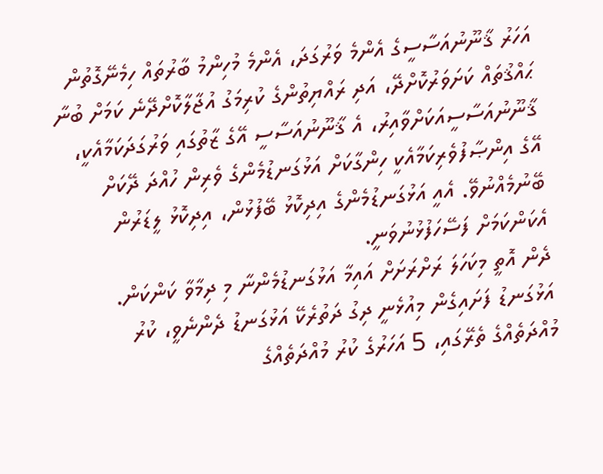އަހަރު ޤާނޫނުއަސާސީގެ އެންމެ ވަރުގަދަ، އެންމެ މުހިންމު ބާރުތައް ހިމެނޭގޮތުން ޙައްޤުތައް ކަށަވަރުކޮށްދޭ، އަދި ރައްޔިތުންގެ ކުރިމަގު އުޖާލާކޮށްދޭނެ ކަމަށް ބުނާ ޤާނޫނުއަސާސީއަކަށްވާއިރު، އެ ޤާނޫނުއަސާސީ އޭގެ ޒާތުގައި ވަރުގަދަކަމާއެކީ، އޭގެ އިންޞާފުވެރިކަމާއެކީ ހިންގާކަށް އަޅުގަނޑުމެންގެ ވެރިން ހުއްދަ ދޭކަށް ބޭނުމެއްނުވޭ. އެއީ އަޅުގަނޑުމެންގެ އިދިކޮޅު ބޭފުޅުން، އިދިކޮޅު ލީޑަރުން އެކަންކަމަށް ފަސޭހަފުޅުނުވަނީ.
ދެން އޮތީ މިކަހަލަ ރަށްރަށަށް އައިމާ އަޅުގަނޑުމެންނާ މި ދިމާވާ ކަންކަން. އަޅުގަނޑު ފަށައިގެން މިއުޅެނީ ދިގު ދަތުރެކޭ އަޅުގަނޑު ދެންނެވީ، ކުރު މުއްދަތެއްގެ ތެރޭގައި، 5 އަހަރުގެ ކުރު މުއްދަތެއްގެ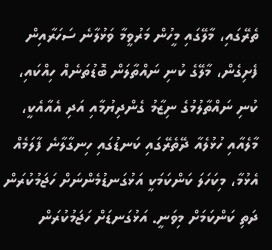ތެރޭގައި، މާލޭގައި މީހުން މަރުވީމާ ވަޅުލާނެ ސަހަރާއިން ފެށިގެން، މާލޭގެ ކުނި ނައްތާލަން ބޮޑުތަނެއް ހިއްކައި، ކުނި ނައްތާލުމުގެ ނިޒާމު ގެންދިޔުމާއި އަދި އެއާއެކީ، މާލެއާއި ހުޅުލެއާ ދޭތެރޭގައި ކަނޑުގައި ހިނގާލާނެ ފާލަމެއް އެޅުމާ، މިކަހަލަ ކަންކަމަކީ އަޅުގަނޑުމެންނަށް ހަޖަމުކުރަން ދަތި ކަންކަމަށް މިވަނީ. އަޅުގަނޑަށް ހަޖަމުކުރަން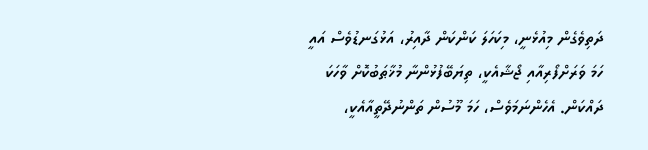ދަތިވެގެން މިއުޅެނީ، މިކަހަލަ ކަންކަން ދާއިރު، އަޅުގަނޑުވެސް އައީ ހަމަ ވަރަށްފޯރިއާއި ޖޯޝާއެކީ، ތިޔަބޭފުޅުންނާ މުޚާޠަބުކޮށް ވާހަކަ ދައްކަން. އެހެންނަމަވެސް، ހަމަ މޫސުން ތަންނުދޭތީއާއެކީ،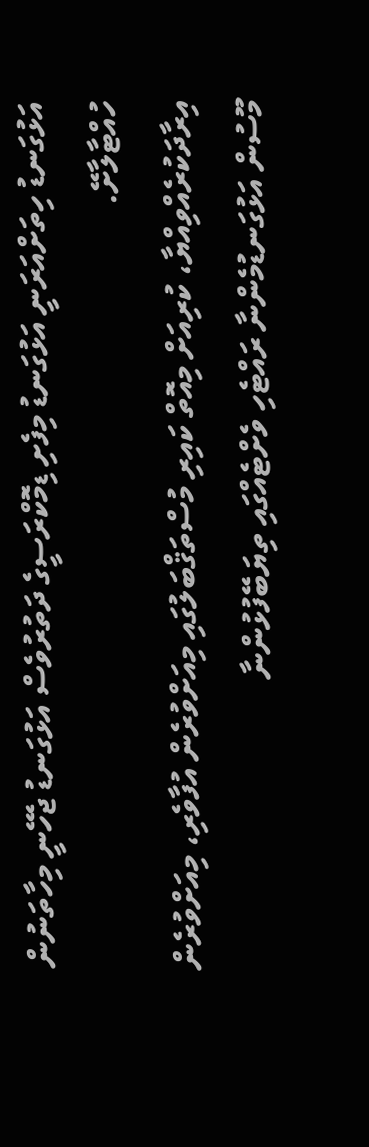އަޅުގަނޑު ހިތަށްއަރަނީ އަޅުގަނޑު މިފެށި ޑިމޮކްރަސީގެ ދަތުރުވެސް އަޅުގަނޑު ޖެހޭނީ މިހާތަނުން ހުއްޓާލާށޭ.
އިރާދަކުރެއްވިއްޔާ، ކުރިއަށް މިއޮތް ކައިރި މުސްތަޤްބަލުގައި މިއަށްވުރެން އުފާވެރި، މިއަށްވުރެން މޫސުން އަޅުގަނޑުމެންނާ ރައްޓެހި ވެށްޓެއްގައި ތިޔަބޭފުޅުންނާ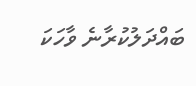ބައްދަލުކުރާނެ ވާހަކަ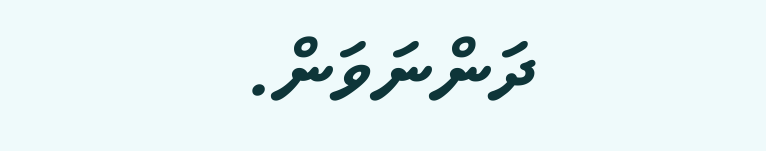ދަންނަވަން.